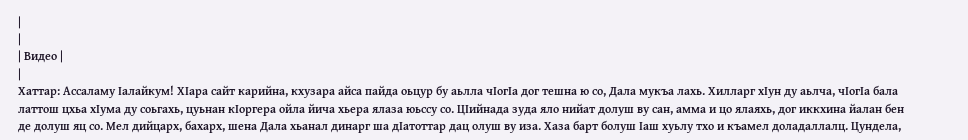|
|
| Видео |
|
Хаттар: Ассаламу Iалайкум! ХIара сайт карийна, кхузара айса пайда оьцур бу аьлла чIогIа дог тешна ю со, Дала мукъа лахь. Хилларг хIун ду аьлча, чIогIа бала латтош цхьа хIума ду соьгахь, цуьнан кIоргера ойла йича хьера ялаза юьссу со. ЦIийнада зуда яло нийат долуш ву сан, амма и цо ялаяхь, дог иккхина йалан бен де долуш яц со. Мел дийцарх, бахарх, шена Дала хьанал динарг ша дIатоттар дац олуш ву иза. Хаза барт болуш Iаш хуьлу тхо и къамел доладаллалц. Цундела,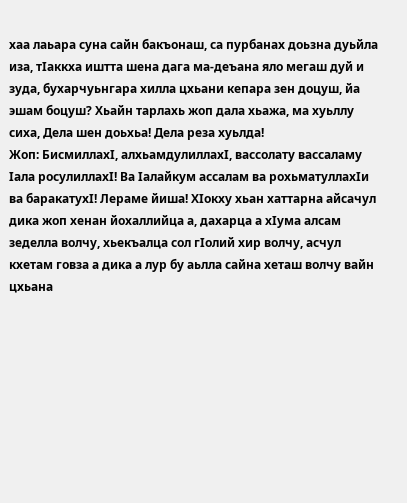хаа лаьара суна сайн бакъонаш, са пурбанах доьзна дуьйла иза, тIаккха иштта шена дага ма-деъана яло мегаш дуй и зуда, бухарчуьнгара хилла цхьани кепара зен доцуш, йа эшам боцуш? Хьайн тарлахь жоп дала хьажа, ма хуьллу сиха, Дела шен доьхьа! Дела реза хуьлда!
Жоп: БисмиллахI, алхьамдулиллахI, вассолату вассаламу Iала росулиллахI! Ва Iалайкум ассалам ва рохьматуллахIи ва баракатухI! Лераме йиша! ХIокху хьан хаттарна айсачул дика жоп хенан йохаллийца а, дахарца а хIума алсам зеделла волчу, хьекъалца сол гIолий хир волчу, асчул кхетам говза а дика а лур бу аьлла сайна хеташ волчу вайн цхьана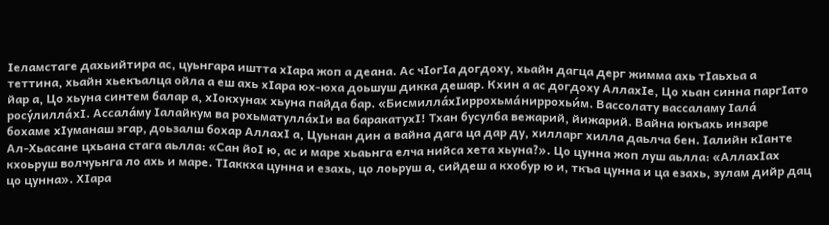Iеламстаге дахьийтира ас, цуьнгара иштта хIара жоп а деана. Ас чIогIа догдоху, хьайн дагца дерг жимма ахь тIаьхьа а теттина, хьайн хьекъалца ойла а еш ахь хIара юх-юха доьшуш дикка дешар. Кхин а ас догдоху АллахIе, Цо хьан синна паргIато йар а, Цо хьуна синтем балар а, хIокхунах хьуна пайда бар. «Бисмилла́хIиррохьма́ниррохьи́м. Вассолату вассаламу Iала́ росу́лилла́хI. Ассала́му Iалайкум ва рохьматулла́хIи ва баракатухI! Тхан бусулба вежарий, йижарий. Вайна юкъахь инзаре бохаме хIуманаш эгар, доьзалш бохар АллахI а, Цуьнан дин а вайна дага ца дар ду, хилларг хилла даьлча бен. Iалийн кIанте Ал-Хьасане цхьана стага аьлла: «Сан йоI ю, ас и маре хьаьнга елча нийса хета хьуна?». Цо цунна жоп луш аьлла: «АллахIах кхоьруш волчуьнга ло ахь и маре. ТIаккха цунна и езахь, цо лоьруш а, сийдеш а кхобур ю и, ткъа цунна и ца езахь, зулам дийр дац цо цунна». ХIара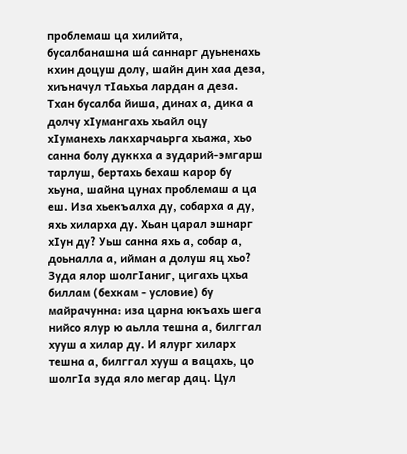проблемаш ца хилийта, бусалбанашна ша́ саннарг дуьненахь кхин доцуш долу, шайн дин хаа деза, хиъначул тIаьхьа лардан а деза. Тхан бусалба йиша, динах а, дика а долчу хIумангахь хьайл оцу хIуманехь лакхарчаьрга хьажа, хьо санна болу дуккха а зударий-эмгарш тарлуш, бертахь бехаш карор бу хьуна, шайна цунах проблемаш а ца еш. Иза хьекъалха ду, собарха а ду, яхь хиларха ду. Хьан царал эшнарг хIун ду? Уьш санна яхь а, собар а, доьналла а, ийман а долуш яц хьо? Зуда ялор шолгIаниг, цигахь цхьа биллам (бехкам - условие) бу майрачунна: иза царна юкъахь шега нийсо ялур ю аьлла тешна а, билггал хууш а хилар ду. И ялург хиларх тешна а, билггал хууш а вацахь, цо шолгIа зуда яло мегар дац. Цул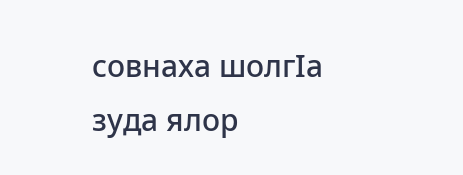совнаха шолгIа зуда ялор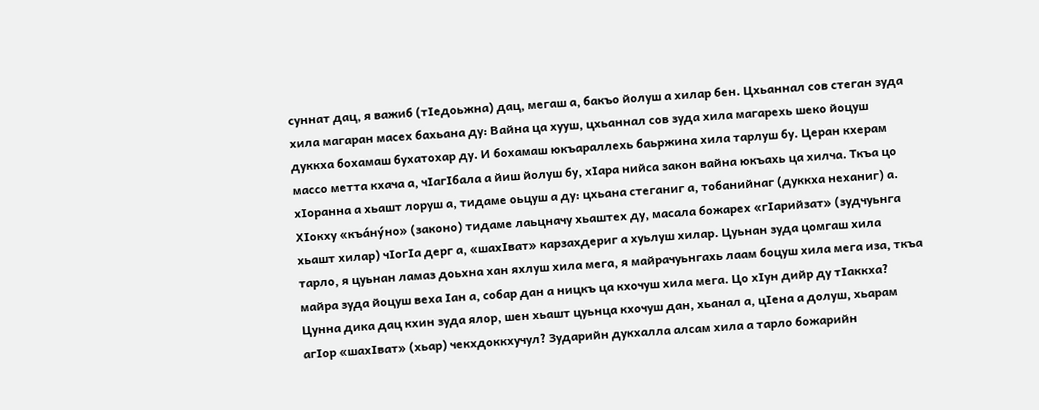суннат дац, я важиб (тIедоьжна) дац, мегаш а, бакъо йолуш а хилар бен. Цхьаннал сов стеган зуда хила магаран масех бахьана ду: Вайна ца хууш, цхьаннал сов зуда хила магарехь шеко йоцуш дуккха бохамаш бухатохар ду. И бохамаш юкъараллехь баьржина хила тарлуш бу. Церан кхерам массо метта кхача а, чIагIбала а йиш йолуш бу, хIара нийса закон вайна юкъахь ца хилча. Ткъа цо хIоранна а хьашт лоруш а, тидаме оьцуш а ду: цхьана стеганиг а, тобанийнаг (дуккха неханиг) а. ХIокху «къа́ну́но» (законо) тидаме лаьцначу хьаштех ду, масала божарех «гIарийзат» (зудчуьнга хьашт хилар) чIогIа дерг а, «шахIват» карзахдериг а хуьлуш хилар. Цуьнан зуда цомгаш хила тарло, я цуьнан ламаз доьхна хан яхлуш хила мега, я майрачуьнгахь лаам боцуш хила мега иза, ткъа майра зуда йоцуш веха Iан а, собар дан а ницкъ ца кхочуш хила мега. Цо хIун дийр ду тIаккха? Цунна дика дац кхин зуда ялор, шен хьашт цуьнца кхочуш дан, хьанал а, цIена а долуш, хьарам агIор «шахIват» (хьар) чекхдоккхучул? Зударийн дукхалла алсам хила а тарло божарийн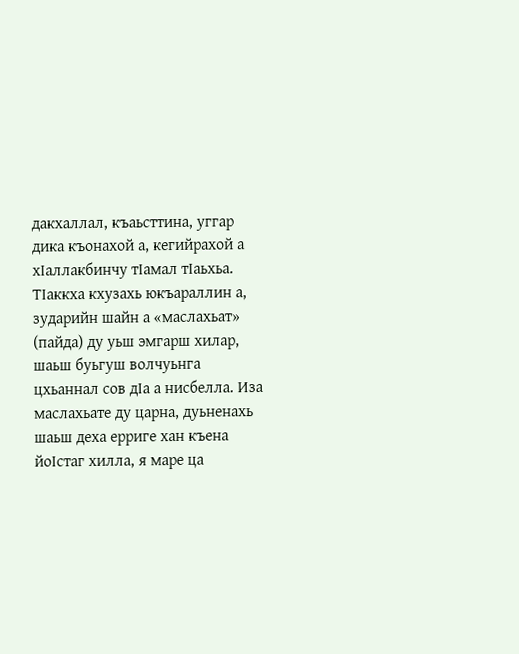дакхаллал, къаьсттина, уггар дика къонахой а, кегийрахой а хIаллакбинчу тIамал тIаьхьа. ТIаккха кхузахь юкъараллин а, зударийн шайн а «маслахьат» (пайда) ду уьш эмгарш хилар, шаьш буьгуш волчуьнга цхьаннал сов дIа а нисбелла. Иза маслахьате ду царна, дуьненахь шаьш деха ерриге хан къена йоIстаг хилла, я маре ца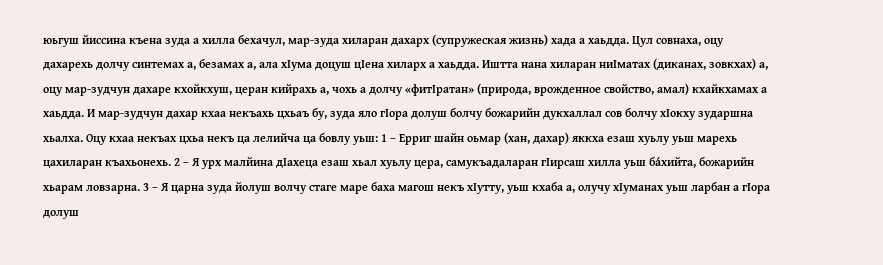юьгуш йиссина къена зуда а хилла бехачул, мар-зуда хиларан дахарх (супружеская жизнь) хада а хаьдда. Цул совнаха, оцу дахарехь долчу синтемах а, безамах а, ала хIума доцуш цIена хиларх а хаьдда. Иштта нана хиларан ниIматах (диканах, зовкхах) а, оцу мар-зудчун дахаре кхойкхуш, церан кийрахь а, чохь а долчу «фитIратан» (природа, врожденное свойство, амал) кхайкхамах а хаьдда. И мар-зудчун дахар кхаа некъахь цхьаъ бу, зуда яло гIора долуш болчу божарийн дукхаллал сов болчу хIокху зударшна хьалха. Оцу кхаа некъах цхьа некъ ца лелийча ца бовлу уьш: 1 – Ерриг шайн оьмар (хан, дахар) яккха езаш хуьлу уьш марехь цахиларан къахьонехь. 2 – Я урх малйина дIахеца езаш хьал хуьлу цера, самукъадаларан гIирсаш хилла уьш ба́хийта, божарийн хьарам ловзарна. 3 – Я царна зуда йолуш волчу стаге маре баха магош некъ хIутту, уьш кхаба а, олучу хIуманах уьш ларбан а гIора долуш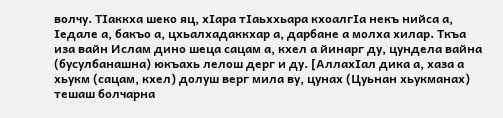волчу. ТIаккха шеко яц, хIара тIаьххьара кхоалгIа некъ нийса а, Iедале а, бакъо а, цхьалхадаккхар а, дарбане а молха хилар. Ткъа иза вайн Ислам дино шеца сацам а, кхел а йинарг ду, цундела вайна (бусулбанашна) юкъахь лелош дерг и ду. [АллахIал дика а, хаза а хьукм (сацам, кхел) долуш верг мила ву, цунах (Цуьнан хьукманах) тешаш болчарна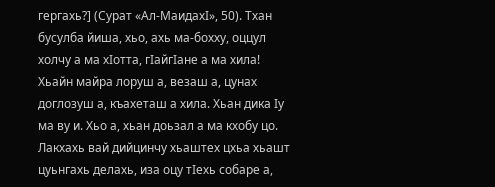гергахь?] (Сурат «Ал-МаидахI», 50). Тхан бусулба йиша, хьо, ахь ма-бохху, оццул холчу а ма хIотта, гIайгIане а ма хила! Хьайн майра лоруш а, везаш а, цунах доглозуш а, къахеташ а хила. Хьан дика Iу ма ву и. Хьо а, хьан доьзал а ма кхобу цо. Лакхахь вай дийцинчу хьаштех цхьа хьашт цуьнгахь делахь, иза оцу тIехь собаре а,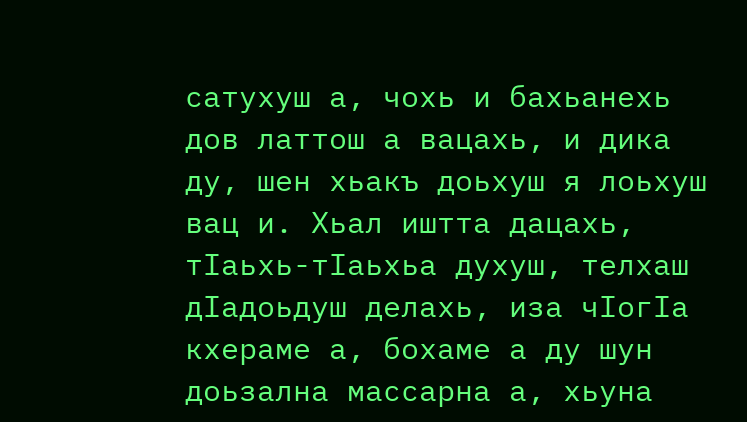сатухуш а, чохь и бахьанехь дов латтош а вацахь, и дика ду, шен хьакъ доьхуш я лоьхуш вац и. Хьал иштта дацахь, тIаьхь-тIаьхьа духуш, телхаш дIадоьдуш делахь, иза чIогIа кхераме а, бохаме а ду шун доьзална массарна а, хьуна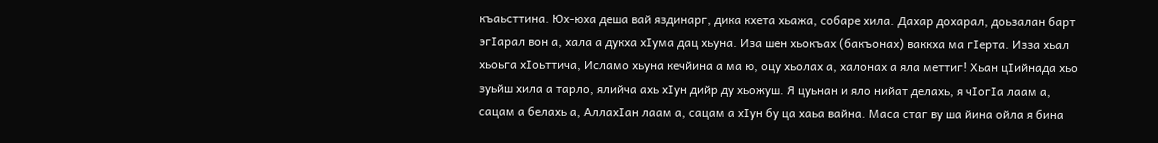къаьсттина. Юх-юха деша вай яздинарг, дика кхета хьажа, собаре хила. Дахар дохарал, доьзалан барт эгIарал вон а, хала а дукха хIума дац хьуна. Иза шен хьокъах (бакъонах) ваккха ма гIерта. Изза хьал хьоьга хIоьттича, Исламо хьуна кечйина а ма ю, оцу хьолах а, халонах а яла меттиг! Хьан цIийнада хьо зуьйш хила а тарло, ялийча ахь хIун дийр ду хьожуш. Я цуьнан и яло нийат делахь, я чIогIа лаам а, сацам а белахь а, АллахIан лаам а, сацам а хIун бу ца хаьа вайна. Маса стаг ву ша йина ойла я бина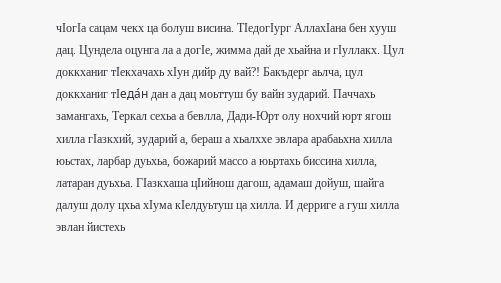чIогIа сацам чекх ца болуш висина. ТIедогIург АллахIана бен хууш дац. Цундела оцунга ла а догIе, жимма дай де хьайна и гIуллакх. Цул доккханиг тIекхачахь хIун дийр ду вай?! Бакъдерг аьлча, цул доккханиг тIеда́н дан а дац моьттуш бу вайн зударий. Паччахь замангахь, Теркал сехьа а бевлла, Дади-Юрт олу нохчий юрт ягош хилла гIазкхий, зударий а, бераш а хьалххе эвлара арабаьхна хилла юьстах, ларбар дуьхьа, божарий массо а юьртахь биссина хилла, латаран дуьхьа. ГIазкхаша цIийнош дагош, адамаш дойуш, шайга далуш долу цхьа хIума кIелдуьтуш ца хилла. И дерриге а гуш хилла эвлан йистехь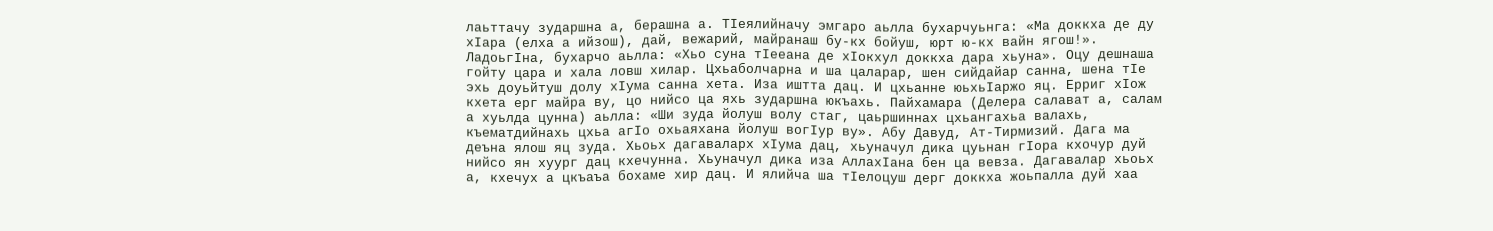лаьттачу зударшна а, берашна а. ТIеялийначу эмгаро аьлла бухарчуьнга: «Ма доккха де ду хIара (елха а ийзош), дай, вежарий, майранаш бу-кх бойуш, юрт ю-кх вайн ягош!». ЛадоьгIна, бухарчо аьлла: «Хьо суна тIееана де хIокхул доккха дара хьуна». Оцу дешнаша гойту цара и хала ловш хилар. Цхьаболчарна и ша цаларар, шен сийдайар санна, шена тIе эхь доуьйтуш долу хIума санна хета. Иза иштта дац. И цхьанне юьхьIаржо яц. Ерриг хIож кхета ерг майра ву, цо нийсо ца яхь зударшна юкъахь. Пайхамара (Делера салават а, салам а хуьлда цунна) аьлла: «Ши зуда йолуш волу стаг, цаьршиннах цхьангахьа валахь, къематдийнахь цхьа агIо охьаяхана йолуш вогIур ву». Абу Давуд, Ат-Тирмизий. Дага ма деъна ялош яц зуда. Хьоьх дагаваларх хIума дац, хьуначул дика цуьнан гIора кхочур дуй нийсо ян хуург дац кхечунна. Хьуначул дика иза АллахIана бен ца вевза. Дагавалар хьоьх а, кхечух а цкъаъа бохаме хир дац. И ялийча ша тIелоцуш дерг доккха жоьпалла дуй хаа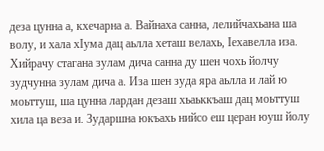деза цунна а, кхечарна а. Вайнаха санна, лелийчахьана ша волу, и хала хIума дац аьлла хеташ велахь, Iехавелла иза. Хийрачу стагана зулам дича санна ду шен чохь йолчу зудчунна зулам дича а. Иза шен зуда яра аьлла и лай ю моьттуш, ша цунна лардан дезаш хьаьккъаш дац моьттуш хила ца веза и. Зударшна юкъахь нийсо еш церан юуш йолу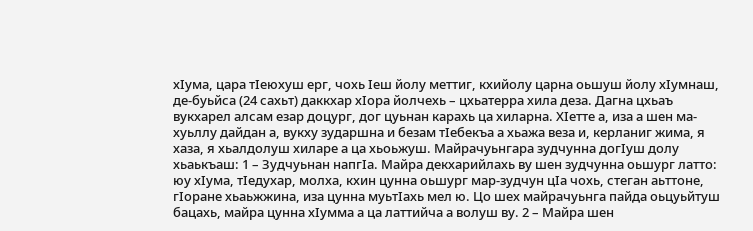хIума, цара тIеюхуш ерг, чохь Iеш йолу меттиг, кхийолу царна оьшуш йолу хIумнаш, де-буьйса (24 сахьт) даккхар хIора йолчехь – цхьатерра хила деза. Дагна цхьаъ вукхарел алсам езар доцург, дог цуьнан карахь ца хиларна. ХIетте а, иза а шен ма-хуьллу дайдан а, вукху зударшна и безам тIебекъа а хьажа веза и, керланиг жима, я хаза, я хьалдолуш хиларе а ца хьоьжуш. Майрачуьнгара зудчунна догIуш долу хьаькъаш: 1 – Зудчуьнан напгIа. Майра декхарийлахь ву шен зудчунна оьшург латто: юу хIума, тIедухар, молха, кхин цунна оьшург мар-зудчун цIа чохь, стеган аьттоне, гIоране хьаьжжина, иза цунна муьтIахь мел ю. Цо шех майрачуьнга пайда оьцуьйтуш бацахь, майра цунна хIумма а ца латтийча а волуш ву. 2 – Майра шен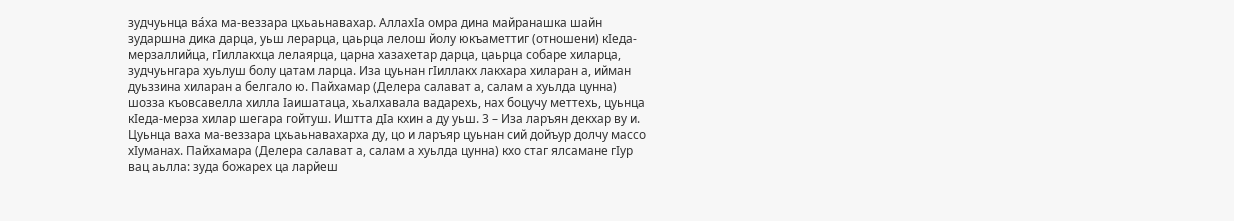зудчуьнца ва́ха ма-веззара цхьаьнавахар. АллахIа омра дина майранашка шайн зударшна дика дарца, уьш лерарца, цаьрца лелош йолу юкъаметтиг (отношени) кIеда-мерзаллийца, гIиллакхца лелаярца, царна хазахетар дарца, цаьрца собаре хиларца, зудчуьнгара хуьлуш болу цатам ларца. Иза цуьнан гIиллакх лакхара хиларан а, ийман дуьззина хиларан а белгало ю. Пайхамар (Делера салават а, салам а хуьлда цунна) шозза къовсавелла хилла Iаишатаца, хьалхавала вадарехь, нах боцучу меттехь, цуьнца кIеда-мерза хилар шегара гойтуш. Иштта дIа кхин а ду уьш. 3 – Иза ларъян декхар ву и. Цуьнца ваха ма-веззара цхьаьнавахарха ду, цо и ларъяр цуьнан сий дойъур долчу массо хIуманах. Пайхамара (Делера салават а, салам а хуьлда цунна) кхо стаг ялсамане гIур вац аьлла: зуда божарех ца ларйеш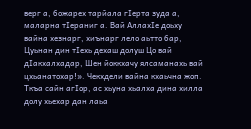верг а, божарех тарйала гIерта зуда а, маларна тIераниг а. Вай АллахIе доьху вайна хезнарг, хиънарг лело аьтто бар, Цуьнан дин тIехь дехаш долуш Цо вай дIакхалхадар, Шен йоккхачу ялсаманахь вай цхьанатохар!». Чекхдели вайна кхаьчна жоп. Ткъа сайн агIор, ас хьуна хьалха дина хилла долу хьехар дан лаьа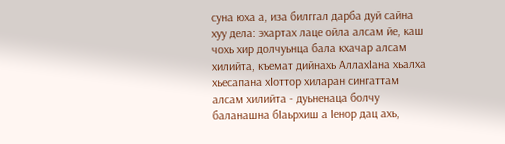суна юха а, иза билггал дарба дуй сайна хуу дела: эхартах лаце ойла алсам йе, каш чохь хир долчуьнца бала кхачар алсам хилийта, къемат дийнахь АллахIана хьалха хьесапана хIоттор хиларан сингаттам алсам хилийта - дуьненаца болчу баланашна бIаьрхиш а Iенор дац ахь,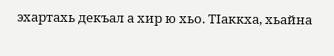эхартахь декъал а хир ю хьо. ТIаккха, хьайна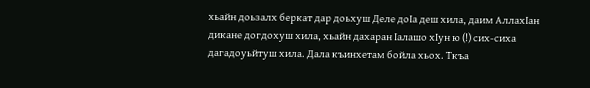хьайн доьзалх беркат дар доьхуш Деле доIа деш хила, даим АллахIан дикане догдохуш хила, хьайн дахаран Iалашо хIун ю (!) сих-сиха дагадоуьйтуш хила. Дала къинхетам бойла хьох. Ткъа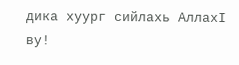дика хуург сийлахь АллахI ву!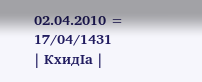02.04.2010 = 17/04/1431
| КхидIа |